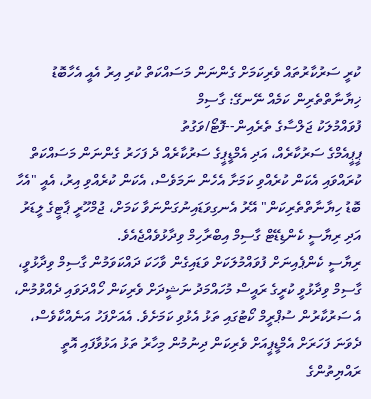ކުރީ ސަރުކާރުތައް ވެރިކަމަށް ގެންނަން މަސައްކަތް ކުރި އިރު އެއީ އެހާބޮޑު ޚިޔާނާތްތެރިން ކަމެއް ނޭނގޭ: ގާސިމް
ފުވައްމުލަކު ޖަލްސާގެ ތެރެއިން--ފޮޓޯ/ވަގުތު
ޕީޕީއެމްގެ ސަރުކާރެއް، އަދި އެމްޑީޕީގެ ސަރުކާރެއް ދެ ފަހަރު ގެންނަން މަސައްކަތް ކުރައްވައި އެކަން ކުރެއްވި ކަމަށާ އެހެން ނަމަވެސް، އެކަން ކުރެއްވި އިރު، އެއީ "އެހާ ބޮޑު ހިޔާނާތްތެރިކަން" އޭރު އެނގިވަޑައިނުގަންނަވާ ކަމަށް، ޖުމްހޫރީ ޕާޓީގެ ލީޑަރު އަދި ރިޔާސީ ކެންޑިޑޭޓް ގާސިމް އިބްރާހިމް ވިދާޅުވެއްޖެއެވެ.
ރިޔާސީ ކެންޕެއިނަށް ފުވައްމުލަކަށް ވަޑައިގެން ވާހަކަ ދައްކަވަމުން ގާސިމް ވިދާޅުވީ، ގާސިމް ވިދާޅުވީ ކުރީގެ ރައީސް މުހައްމަދު ނަޝީދަށް ވެރިކަން ހޯއްދަވައި ދެއްވުމުން، އެ ސަރުކާރުން ސުޕްރީމް ކޯޓުގައި ތަޅު އެޅުވި ކަމަށެވެ. އެއަށްފަހު އަނެއްކާވެސް، ދެވަނަ ފަހަރަށް އެމްޑީޕީއަށް ވެރިކަން ދިނުމުން މިހާރު ތަޅު އަޅުވާފައި އޮތީ ރައްޔިތުންގެ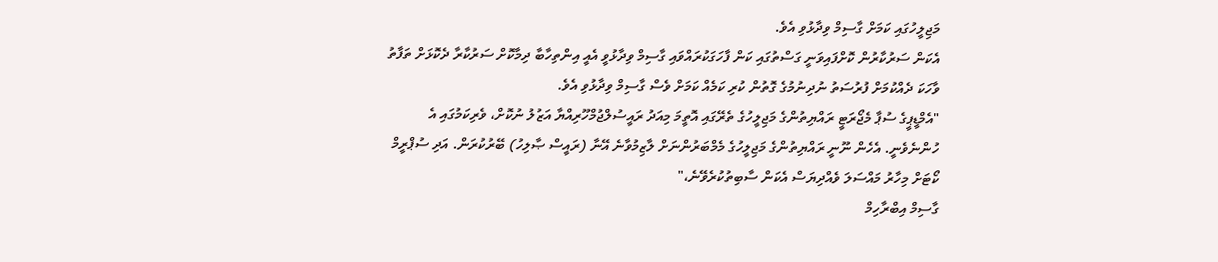މަޖިލީހުގައި ކަމަށް ގާސިމް ވިދާޅުވި އެވެ.
އެކަން ސަރުކާރުން ކޮށްފައިވަނީ ގަސްތުގައި ކަން ފާހަގަކުރައްވައި ގާސިމް ވިދާޅުވީ އެއީ އިންތިހާބާ ދިމާކޮށް ސަރުކާރާ ދެކޮޅަށް ތަފާތު ވާހަކަ ދެއްކުމަށް ފުރުސަތު ނުދިނުމުގެ ގޮތުން ކުރި ކަމެއް ކަމަށް ވެސް ގާސިމް ވިދާޅުވި އެވެ.
"އެމްޑީޕީގެ ސުޕާ މެޖޯރަޓީ ރައްޔިތުންގެ މަޖިލީހުގެ ތެރޭގައި އޮތީމަ މިއަދު ރައީސުލްޖުމްހޫރިއްޔާ އަޒުލު ނުކޮށް، ވެރިކަމުގައި އެ ހުންނެވެނީ. އެހެން ނޫނީ ރައްޔިތުންގެ މަޖިލީހުގެ މެމްބަރުންނަށް ލާޒިމުވާނެ އޭނާ (ރައީސް ޞާލިހު) ބޭރުކުރަން. އަދި ސުޕްރީމް ކޯޓަށް މިހާރު މައްސަލަ ވެއްދިޔަސް އެކަން ސާބިތުކުރެވޭނެ،"
ގާސިމް އިބްރާހިމް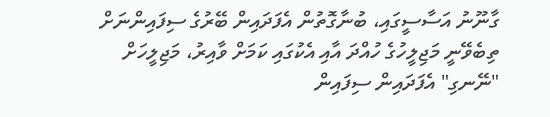ގާނޫނު އަސާސީގައި، ބުނާގޮތުން އެފަދައިން ބޭރުގެ ސިފައިންނަށް ތިބެވޭނީ މަޖިލީހުގެ ހުއްދަ އާއި އެކުގައި ކަމަށް ވާއިރު، މަޖިލީހަށް "ނޭނގި" އެފަދައިން ސިފައިން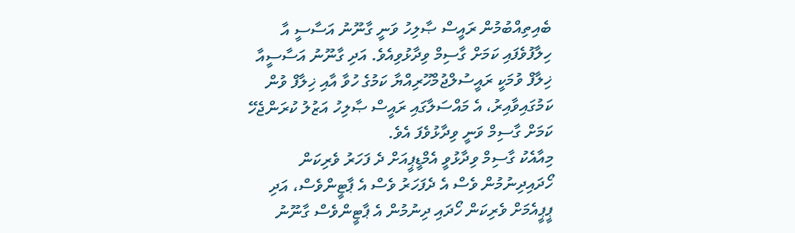ބެއިތިއްބުމުން ރައީސް ޞާލިހު ވަނީ ގާނޫނު އަސާސީ އާ ހިލާފުވެފައި ކަމަށް ގާސިމް ވިދާޅުވިއެވެ. އަދި ގާނޫނު އަސާސީއާ ޚިލާފް ވުމަކީ ރައީސުލްޖުމްހޫރިއްޔާ ކަމުގެ ހުވާ އާއި ޚިލާފް ވުން ކަމުގައިވާއިރު، އެ މައްސަލާގައި ރައީސް ޞާލިހު އަޒުލު ކުރަންޖެހޭ ކަމަށް ގާސިމް ވަނީ ވިދާޅުވެފަ އެވެ.
މިއާއެކު ގާސިމް ވިދާޅުވީ އެމްޑީޕީއަށް ދެ ފަހަރު ވެރިކަން ހޯދައިދިނުމުން ވެސް އެ ދެފަހަރު ވެސް އެ ޕާޓީންވެސް، އަދި ޕީޕީއެމަށް ވެރިކަން ހޯދައި ދިނުމުން އެ ޕާޓީންވެސް ގާނޫނު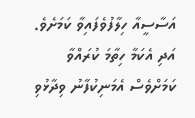އަސާސީއާ ހިލާފުވެފައިވާ ކަމަށެވެ. އަދި އެކަމާ ހިތާމަ ކުރައްވާ ކަމަށްވެސް އެމަނިކުފާނު ވިދާޅުވި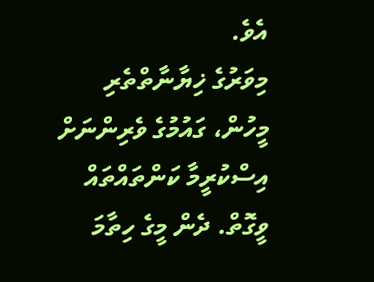އެވެ.
މިވަރުގެ ޚިޔާނާތްތެރި މީހުން، ގައުމުގެ ވެރިންނަށް އިސްކުރީމާ ކަންތައްތައް ވީގޮތް. ދެން މީގެ ހިތާމަ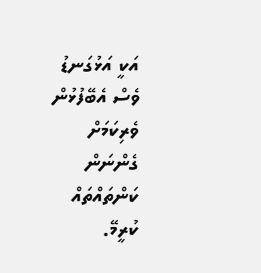އަކީ އަޅުގަނޑު ވެސް އެބޭފުޅުން ވެރިކަމަށް ގެންނަން ކަންތައްތައް ކުރީމޭ.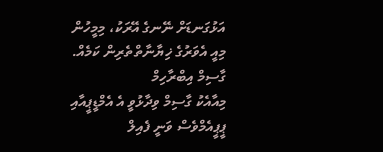އަޅުގަނޑަށް ނޭނގެ އޭރަކު، މިމީހުން މިއީ އެވަރުގެ ޚިޔާނާތްތެރިން ކަމެއް.
ގާސިމް އިބްރާހިމް
މިއާއެކު ގާސިމް ވިދާޅުވީ އެ އެމްޑީޕީއާއި ޕީޕީއެމްވެސް ވަނީ ފެއިލް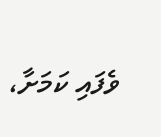ވެފައި ކަމަށާ،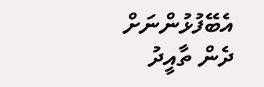އެބޭފުޅުންނަށް ދެން ތާއީދު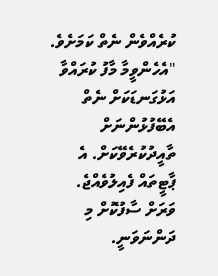ކުރެއްވެން ނެތް ކަމަށެވެ.
"އެހެންވީމާ މާފު ކުރައްވާ އަޅުގަނޑަކަށް ނެތް އެބޭފުޅުންނަށް ތާއީދުކުރެވޭކަށް. އެ ޕާޓީތައް ފެއިލުވެއްޖެ. ވަރަށް ސާފުކޮށް މި ދަންނަވަނީ.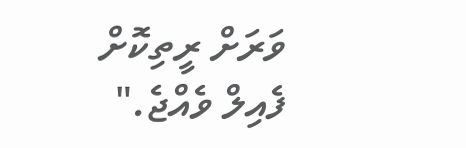ވަރަށް ރީތިކޮށް ފެއިލް ވެއްޖެ."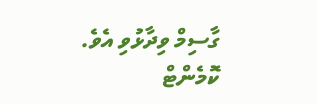ގާސިމް ވިދާޅުވި އެވެ.
ކޮމެންޓް